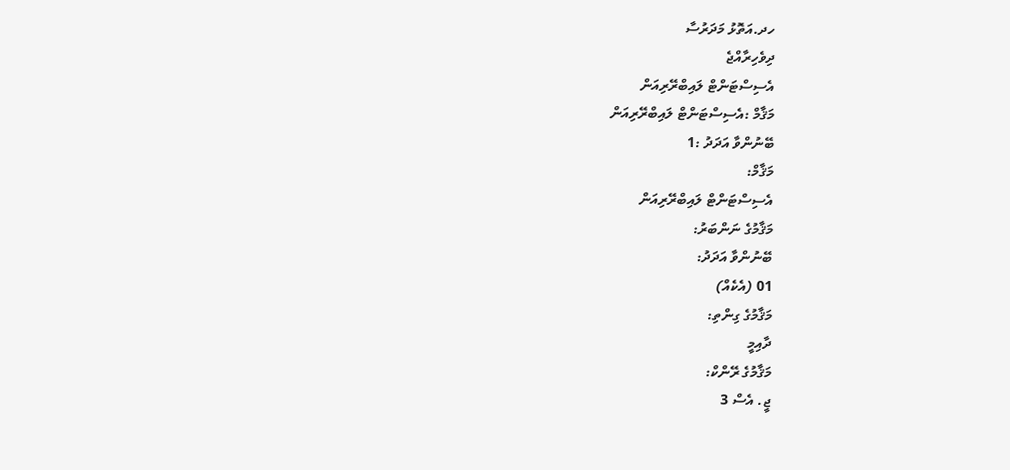ހދ.އަތޮޅު މަދަރުސާ
ދިވެހިރާއްޖެ
އެސިސްޓަންޓް ލައިބްރޭރިއަން
މަޤާމް :އެސިސްޓަންޓް ލައިބްރޭރިއަން
ބޭނުންވާ އަދަދު :1
މަޤާމް:
އެސިސްޓަންޓް ލައިބްރޭރިއަން
މަޤާމުގެ ނަންބަރު:
ބޭނުންވާ އަދަދު:
01 (އެކެއް)
މަޤާމުގެ ގިންތި:
ދާއިމީ
މަޤާމުގެ ރޭންކް:
ޖީ. އެސް 3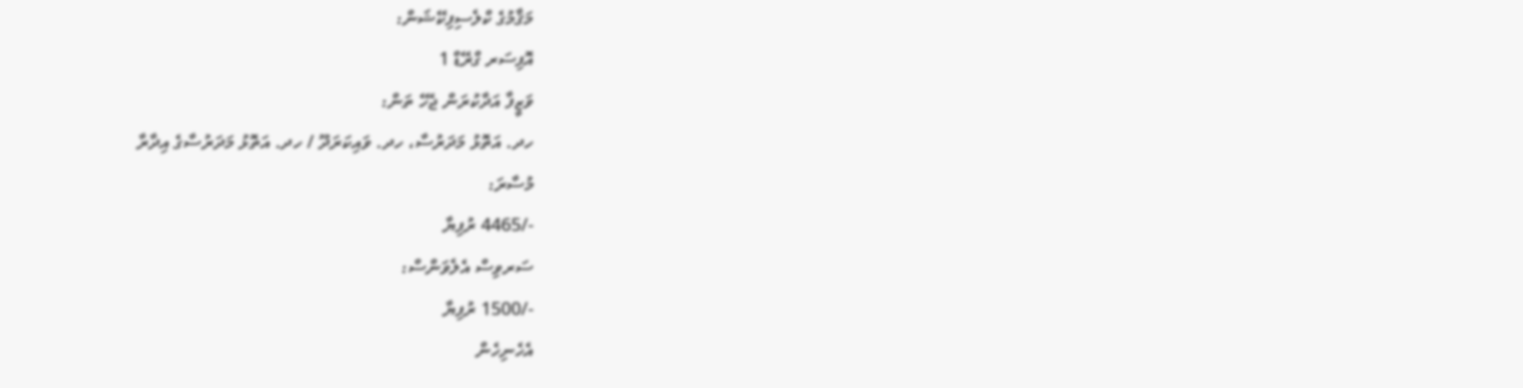މަޤާމުގެ ކްލެސިފިކޭޝަން:
އޮފިސަރ ގްރޭޑް 1
ވަޒީފާ އަދާކުރަން ޖެހޭ ތަން:
ހދ. އަތޮޅު މަދަރުސާ، ހދ. ވައިކަރަދޫ / ހދ. އަތޮޅު މަދަރުސާގެ އިދާރާ
މުސާރަ:
-/4465 ރުފިޔާ
ސަރވިސް އެލެވަންސް:
-/1500 ރުފިޔާ
އެހެނިހެން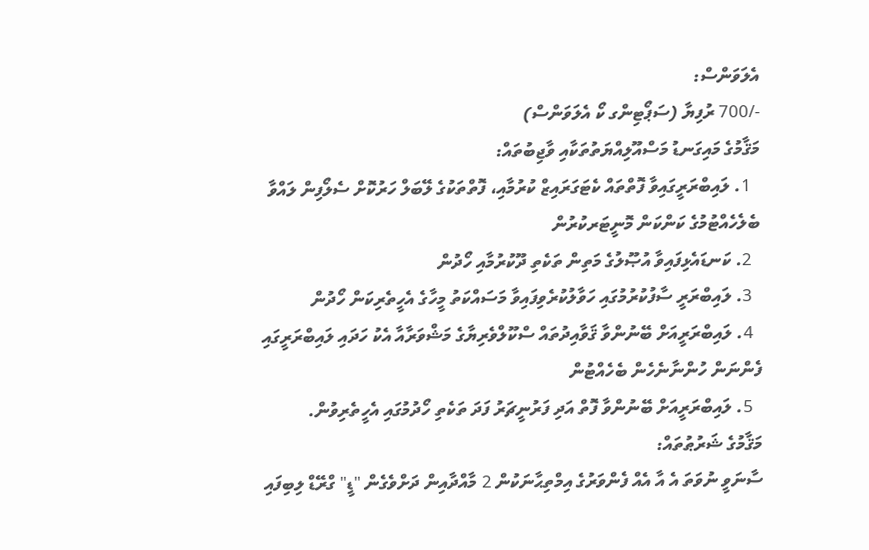އެލަވަންސް:
-/700 ރުފިޔާ (ސަޕޯޓިންގ ކޯ އެލަވަންސް)
މަޤާމުގެ މައިގަނޑު މަސްއޫލިއްޔަތުތަކާއި ވާޖިބުތައް:
  1. ލައިބްރަރީގައިވާ ފޮތްތައް ކެޓަގަރައިޒް ކުރުމާއި، ފޮތްތަކުގެ ލޭބަލް ހަރުކޮށް ސެލޯފިން ލައްވާ ބެލެހެއްޓުމުގެ ކަންކަން މޮނީޓަރކުރުން
  2. ކަނޑައެޅިފައިވާ އުޞޫލުގެ މަތިން ތަކެތި ދޫކުރުމާއި ހޯދުން
  3. ލައިބްރަރީ ސާފުކުރުމުގައި ހަވާލުކުރެވިފައިވާ މަސައްކަތު މީހާގެ އެހީތެރިކަން ހޯދުން
  4. ލައިބްރަރީއަށް ބޭނުންވާ ޤަވާއިދުތައް ސްކޫލްވެރިޔާގެ މަޝްވަރާއާ އެކު ހަދައި ލައިބްރަރީގައި ފެންނަން ހުންނާނެހެން ބެހެއްޓުން
  5. ލައިބްރަރީއަށް ބޭނުންވާ ފޮތް އަދި ފަރުނީޗަރު ފަދަ ތަކެތި ހޯދުމުގައި އެހީތެރިވުން.
މަޤާމުގެ ޝަރުޠުތައް:
ސާނަވީ ނުވަތަ އެ އާ އެއް ފެންވަރުގެ އިމްތިޙާނަކުން 2 މާއްދާއިން ދަށްވެގެން "ޑީ" ގްރޭޑް ލިބިފައި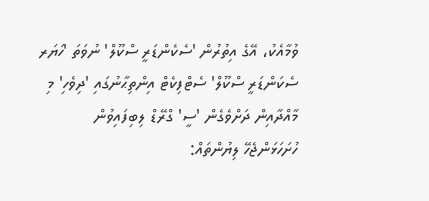ވުމާއެކު، އޭގެ އިތުރުން 'ސެކެންޑަރީ ސްކޫލް' ނުވަތަ 'ހަޔަރ ސެކަންޑަރީ ސްކޫލް' ސެޓްފިކެޓް އިންތިޙާނުގައި 'ދިވެހި' މި މާއްދާއިން ދަށްވެގެން 'ސީ' ގްރޭޑް ލިބިފައިވުން
ހުށަހަޅަންޖެހޭ ލިޔުންތައް: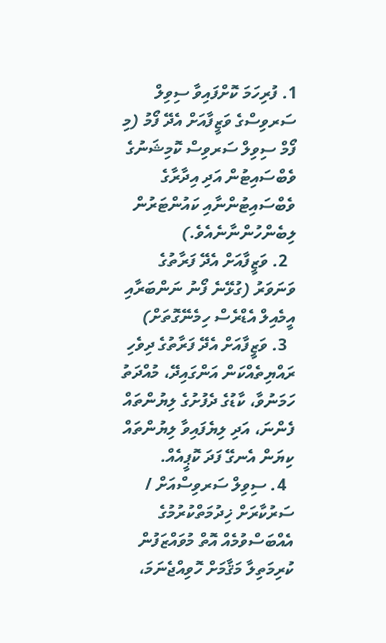1. ފުރިހަމަ ކޮށްފައިވާ ސިވިލް ސަރވިސްގެ ވަޒީފާއަށް އެދޭ ފޯމު (މި ފޯމް ސިވިލް ސަރވިސް ކޮމިޝަނުގެ ވެބްސައިޓުން އަދި އިދާރާގެ ވެބްސައިޓުންނާއި ކައުންޓަރުން ލިބެންހުންނާނެއެވެ.)
  2. ވަޒީފާއަށް އެދޭ ފަރާތުގެ ވަނަވަރު (ގުޅޭނެ ފޯނު ނަންބަރާއި އީމެއިލް އެޑްރެސް ހިމެނޭގޮތަށް)
  3. ވަޒީފާއަށް އެދޭ ފަރާތުގެ ދިވެހި ރައްޔިތެއްކަން އަންގައިދޭ، މުއްދަތު ހަމަނުވާ، ކާޑުގެ ދެފުށުގެ ލިޔުންތައް ފެންނަ، އަދި ލިޔެފައިވާ ލިޔުންތައް ކިޔަން އެނގޭ ފަދަ ކޮޕީއެއް.
  4. ސިވިލް ސަރވިސްއަށް / ސަރުކާރަށް ޚިދުމަތްކުރުމުގެ އެއްބަސްވުމެއް އޮތް މުވައްޒަފުން ކުރިމަތިލާ މަޤާމަށް ހޮވިއްޖެނަމަ،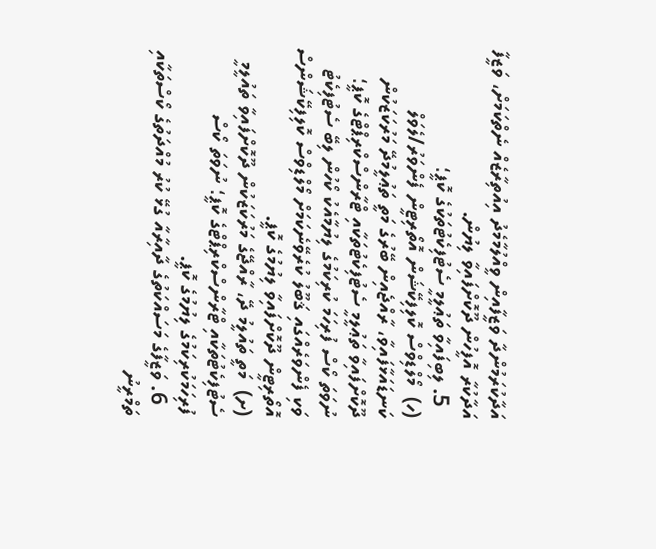އަދާކުރަމުންދާ ވަޒީފާއިން ވީއްލުމާމެދު އިއުތިރާޒެއް ނެތްކަމަށް، ވަޒީފާ އަދާކުރާ އޮފީހުން ދޫކޮށްފައިވާ ލިޔުން.
  5. ލިބިފައިވާ ތަޢުލީމީ ސެޓުފިކެޓުތަކުގެ ކޮޕީ؛
(ހ)  މޯލްޑިވްސް ކޮލިފިކޭޝަން އޮތޯރިޓީން ފެންވަރު/ލެވަލް ކަނޑައަޅާފައިވާ، ރާއްޖެއިން ބޭރުގެ މަތީ ތަޢުލީމުދޭ މަރުކަޒަކުން ދޫކޮށްފައިވާ ތަޢުލީމީ ސެޓުފިކެޓުތަކާއި ޓްރާންސްކްރިޕްޓްގެ ކޮޕީ؛  ނުވަތަ ކޯސް ފުރިހަމަ ކުރިކަމުގެ ލިޔުމާއެކު ކޯހުން ލިބޭ ސެޓުފިކެޓު ވަކި ފެންވަރެއްގައި ޤަބޫލު ކުރެވޭނެކަމަށް މޯލްޑިވްސް ކޮލިފިކޭޝަންސް އޮތޯރިޓީން ދޫކޮށްފައިވާ ލިޔުމުގެ ކޮޕީ.
(ށ)  މަތީ ތައުލީމު ދޭ، ރާއްޖޭގެ މަރުކަޒަކުން ދޫކޮށްފައިވާ ތައުލީމީ ސެޓުފިކެޓުތަކާއި ޓްރާންސްކްރިޕްޓްގެ ކޮޕީ؛ ނުވަތަ ކޯސް ފުރިހަމަކުރިކަމުގެ ލިޔުމުގެ ކޮޕީ.
  6. ވަޒީފާގެ މަސައްކަތުގެ ދާއިރާއާ ގުޅޭ ކުރު މުއްދަތުގެ ކޯސްތަކާއި ތަމްރީނު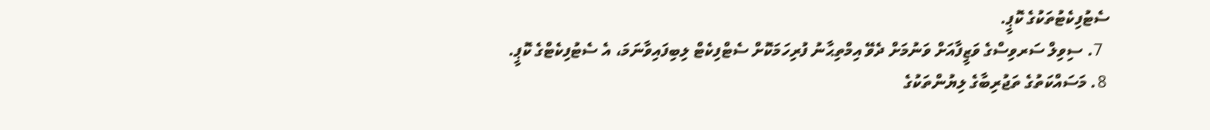ސެޓުފިކެޓުތަކުގެ ކޮޕީ.
  7. ސިވިލް ސަރވިސްގެ ވަޒީފާއަށް ވަނުމަށް ދެވޭ އިމްތިޙާނު ފުރިހަމަކޮށް ސެޓްފިކެޓް ލިބިފައިވާނަމަ، އެ ސެޓުފިކެޓްގެ ކޮޕީ.
 8. މަސައްކަތުގެ ތަޖުރިބާގެ ލިޔުންތަކުގެ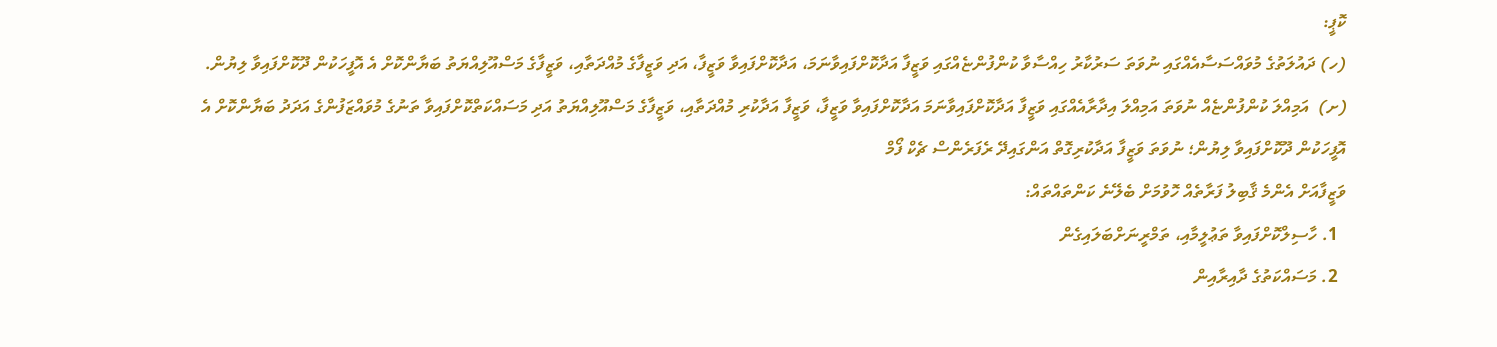ކޮޕީ:
(ހ) ދައުލަތުގެ މުވައްސަސާއެއްގައި ނުވަތަ ސަރުކާރު ހިއްސާވާ ކުންފުންޏެއްގައި ވަޒީފާ އަދާކޮށްފައިވާނަމަ، އަދާކޮށްފައިވާ ވަޒީފާ، އަދި ވަޒީފާގެ މުއްދަތާއި، ވަޒީފާގެ މަސްއޫލިއްޔަތު ބަޔާންކޮށް އެ އޮފީހަކުން ދޫކޮށްފައިވާ ލިޔުން.
(ށ)  އަމިއްލަ ކުންފުންޏެއް ނުވަތަ އަމިއްލަ އިދާރާއެއްގައި ވަޒީފާ އަދާކޮށްފައިވާނަމަ އަދާކޮށްފައިވާ ވަޒީފާ، ވަޒީފާ އަދާކުރި މުއްދަތާއި، ވަޒީފާގެ މަސްއޫލިއްޔަތު އަދި މަސައްކަތްކޮށްފައިވާ ތަނުގެ މުވައްޒަފުންގެ އަދަދު ބަޔާންކޮށް އެ އޮފީހަކުން ދޫކޮށްފައިވާ ލިޔުން؛ ނުވަތަ ވަޒީފާ އަދާކުރިގޮތް އަންގައިދޭ ރެފަރެންސް ޗެކް ފޯމް
ވަޒީފާއަށް އެންމެ ޤާބިލު ފަރާތެއް ހޮވުމަށް ބެލޭނެ ކަންތައްތައް:
  1. ހާސިލްކޮށްފައިވާ ތަޢުލީމާއި، ތަމްރީނަށްބަލައިގެން
  2. މަސައްކަތުގެ ދާއިރާއިން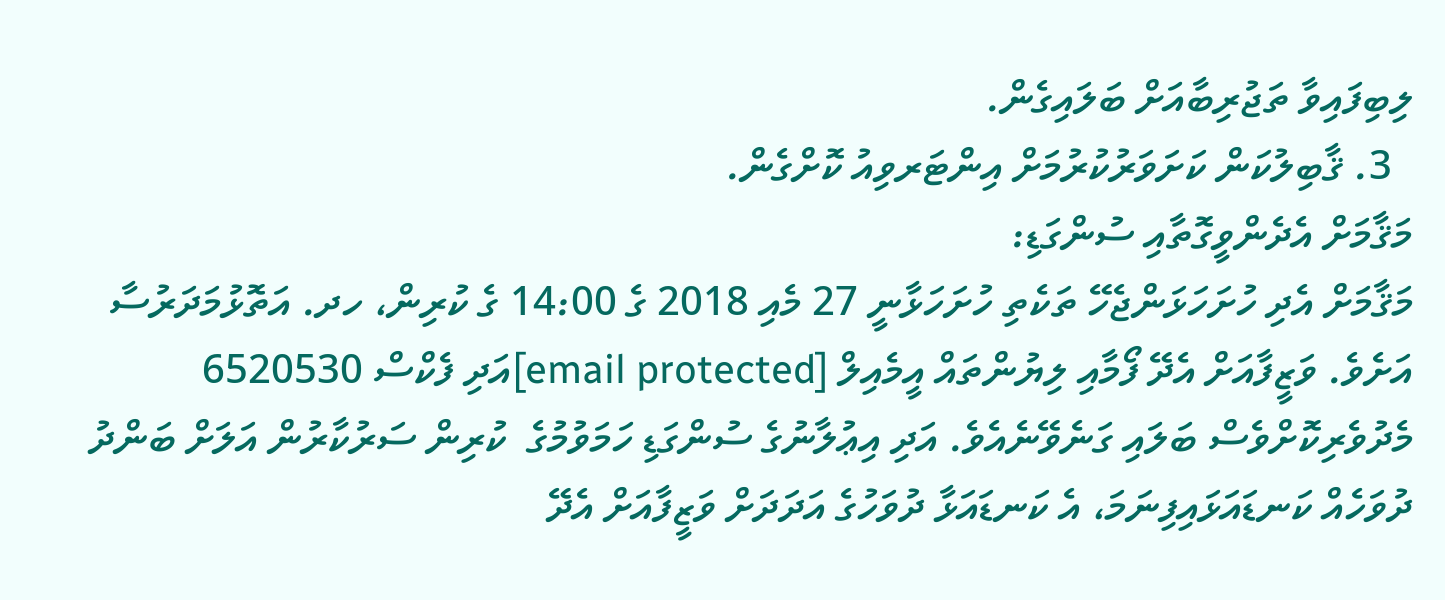ލިބިފައިވާ ތަޖުރިބާއަށް ބަލައިގެން.
  3. ޤާބިލުކަން ކަށަވަރުކުރުމަށް އިންޓަރވިއު ކޮށްގެން.
މަޤާމަށް އެދެންވީގޮތާއި ސުންގަޑި:
މަޤާމަށް އެދި ހުށަހަޅަންޖެހޭ ތަކެތި ހުށަހަޅާނީ 27 މެއި 2018 ގެ 14:00 ގެ ކުރިން، ހދ. އަތޮޅުމަދަރުސާ އަށެވެ. ވަޒީފާއަށް އެދޭ ފޯމާއި ލިޔުންތައް އީމެއިލް [email protected]އަދި ފެކްސް 6520530 މެދުވެރިކޮށްވެސް ބަލައި ގަނެވޭނެއެވެ. އަދި އިޢުލާނުގެ ސުންގަޑި ހަމަވުމުގެ  ކުރިން ސަރުކާރުން އަލަށް ބަންދު ދުވަހެއް ކަނޑައަޅައިފިނަމަ، އެ ކަނޑައަޅާ ދުވަހުގެ އަދަދަށް ވަޒީފާއަށް އެދޭ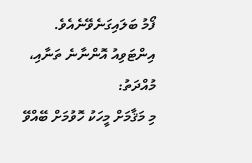ފޯމު ބަލައިގަނެވޭނެއެވެ.
އިންޓަވިއު އޮންނާނެ ތަނާއި، މުއްދަތު:
މި މަޤާމަށް މީހަކު ހޮވުމަށް ބޭއްވޭ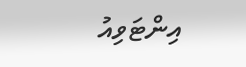އިންޓަވިއު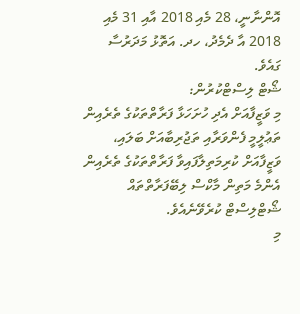އޮންނާނީ، 28 މެއި 2018 އާއި 31 މެއި 2018 އާ ދެމެދު، ހދ. އަތޮޅު މަދަރުސާ ގައެވެ.
ޝޯޓް ލިސްޓްކުރުން:
މި ވަޒީފާއަށް އެދި ހުށަހަޅާ ފަރާތްތަކުގެ ތެރެއިން ތަޢުލީމީ ފެންވަރާއި ތަޖުރިބާއަށް ބަލައި، ވަޒީފާއަށް ކުރިމަތިލާފައިވާ ފަރާތްތަކުގެ ތެރެއިން އެންމެ މަތިން މާކްސް ލިބޭފަރާތްތައް ޝޯޓްލިސްޓް ކުރެވޭނެއެވެ.
މި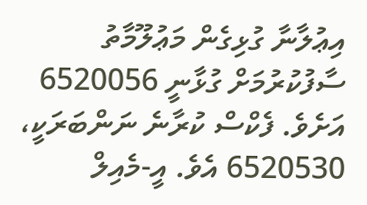އިޢުލާނާ ގުޅިގެން މަޢުލޫމާތު ސާފުކުރުމަށް ގުޅާނީ 6520056 އަށެވެ. ފެކްސް ކުރާނެ ނަންބަރަކީ، 6520530 އެވެ. އީ-މެއިލް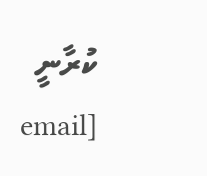ކުރާނީ      [email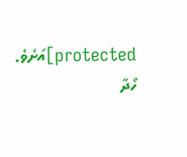protected]އަށެވެ.
ހޯދާ